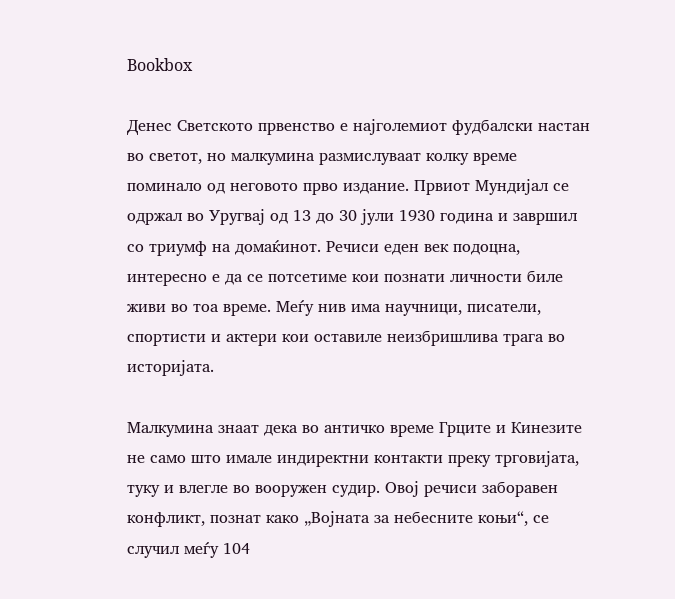Bookbox

Денес Светското првенство е најголемиот фудбалски настан во светот, но малкумина размислуваат колку време поминало од неговото прво издание. Првиот Мундијал се одржал во Уругвај од 13 до 30 јули 1930 година и завршил со триумф на домаќинот. Речиси еден век подоцна, интересно е да се потсетиме кои познати личности биле живи во тоа време. Меѓу нив има научници, писатели, спортисти и актери кои оставиле неизбришлива трага во историјата.

Малкумина знаат дека во античко време Грците и Кинезите не само што имале индиректни контакти преку трговијата, туку и влегле во вооружен судир. Овој речиси заборавен конфликт, познат како „Војната за небесните коњи“, се случил меѓу 104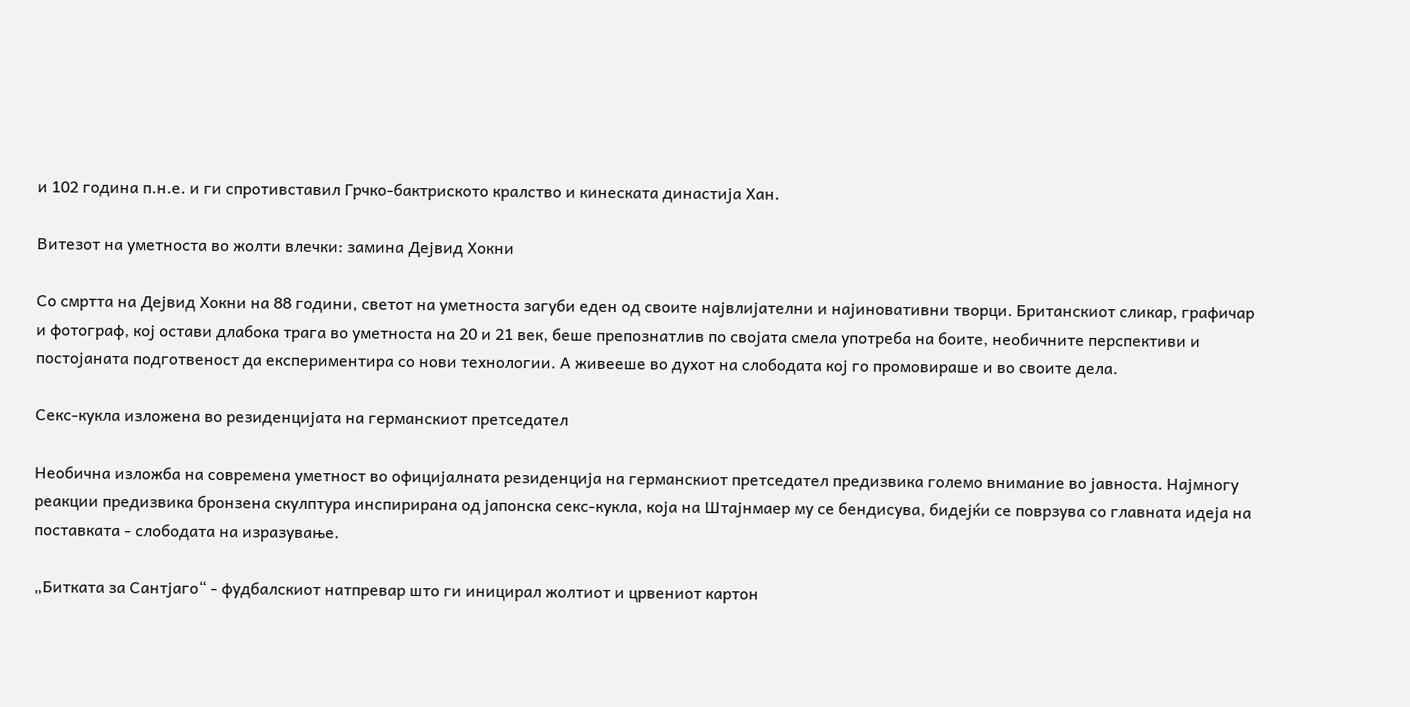и 102 година п.н.е. и ги спротивставил Грчко-бактриското кралство и кинеската династија Хан.

Витезот на уметноста во жолти влечки: замина Дејвид Хокни

Со смртта на Дејвид Хокни на 88 години, светот на уметноста загуби еден од своите највлијателни и најиновативни творци. Британскиот сликар, графичар и фотограф, кој остави длабока трага во уметноста на 20 и 21 век, беше препознатлив по својата смела употреба на боите, необичните перспективи и постојаната подготвеност да експериментира со нови технологии. А живееше во духот на слободата кој го промовираше и во своите дела.

Секс-кукла изложена во резиденцијата на германскиот претседател

Необична изложба на современа уметност во официјалната резиденција на германскиот претседател предизвика големо внимание во јавноста. Најмногу реакции предизвика бронзена скулптура инспирирана од јапонска секс-кукла, која на Штајнмаер му се бендисува, бидејќи се поврзува со главната идеја на поставката - слободата на изразување.

„Битката за Сантјаго“ - фудбалскиот натпревар што ги иницирал жолтиот и црвениот картон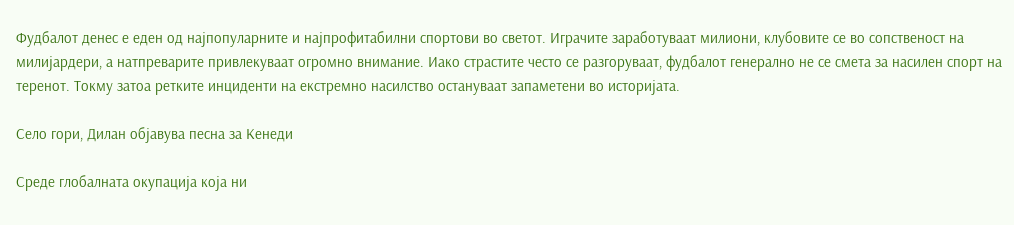Фудбалот денес е еден од најпопуларните и најпрофитабилни спортови во светот. Играчите заработуваат милиони, клубовите се во сопственост на милијардери, а натпреварите привлекуваат огромно внимание. Иако страстите често се разгоруваат, фудбалот генерално не се смета за насилен спорт на теренот. Токму затоа ретките инциденти на екстремно насилство остануваат запаметени во историјата.

Село гори, Дилан објавува песна за Кенеди

Среде глобалната окупација која ни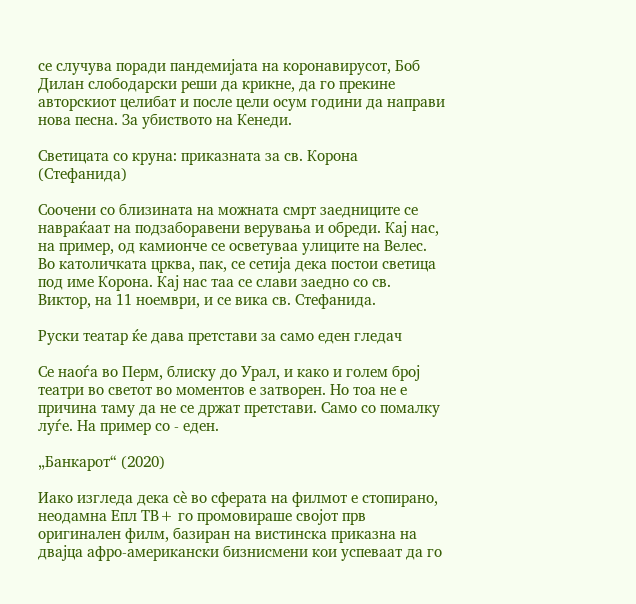се случува поради пандемијата на коронавирусот, Боб Дилан слободарски реши да крикне, да го прекине авторскиот целибат и после цели осум години да направи нова песна. За убиството на Кенеди.

Светицата со круна: приказната за св. Корона (Стефанида)

Соочени со близината на можната смрт заедниците се навраќаат на подзаборавени верувања и обреди. Кај нас, на пример, од камионче се осветуваа улиците на Велес. Во католичката црква, пак, се сетија дека постои светица под име Корона. Кај нас таа се слави заедно со св. Виктор, на 11 ноември, и се вика св. Стефанида.

Руски театар ќе дава претстави за само еден гледач

Се наоѓа во Перм, блиску до Урал, и како и голем број театри во светот во моментов е затворен. Но тоа не е причина таму да не се држат претстави. Само со помалку луѓе. На пример со - еден.

„Банкарот“ (2020)

Иако изгледа дека сè во сферата на филмот е стопирано, неодамна Епл ТВ+ го промовираше својот прв оригинален филм, базиран на вистинска приказна на двајца афро-американски бизнисмени кои успеваат да го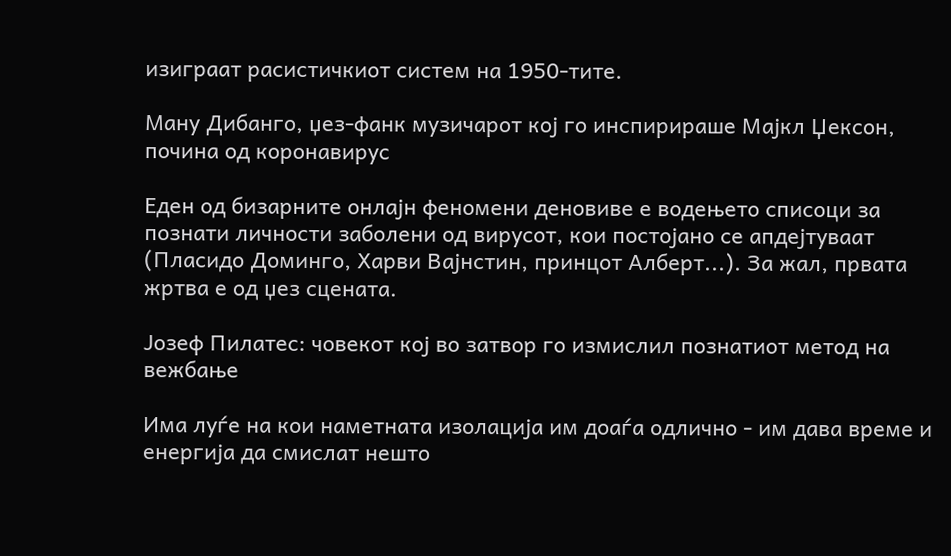изиграат расистичкиот систем на 1950-тите.

Mану Дибанго, џез-фанк музичарот кој го инспирираше Мајкл Џексон, почина од коронавирус

Eден од бизарните онлајн феномени деновиве е водењето списоци за познати личности заболени од вирусот, кои постојано се апдејтуваат (Пласидо Доминго, Харви Вајнстин, принцот Алберт...). За жал, првата жртва е од џез сцената.

Јозеф Пилатес: човекот кој во затвор го измислил познатиот метод на вежбање

Има луѓе на кои наметната изолација им доаѓа одлично - им дава време и енергија да смислат нешто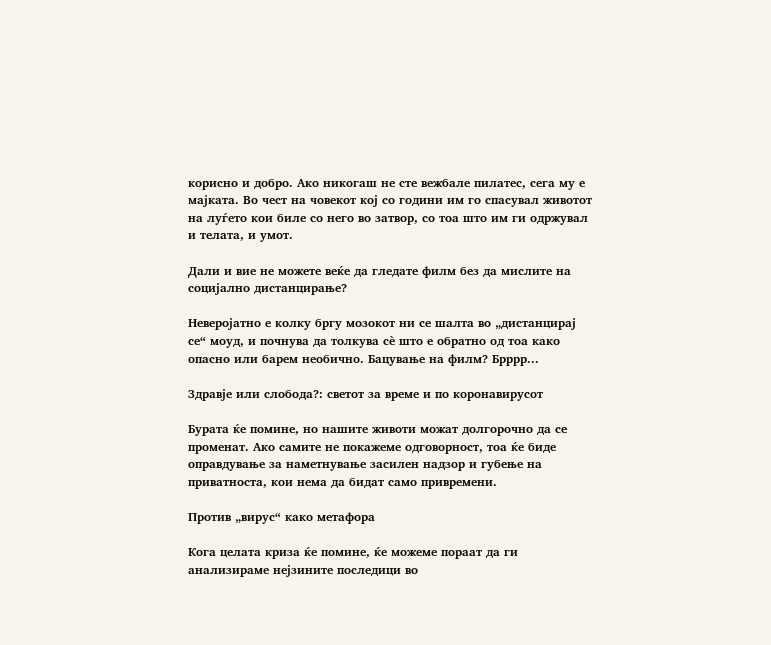корисно и добро. Ако никогаш не сте вежбале пилатес, сега му е мајката. Во чест на човекот кој со години им го спасувал животот на луѓето кои биле со него во затвор, со тоа што им ги одржувал и телата, и умот.

Дали и вие не можете веќе да гледате филм без да мислите на социјално дистанцирање?

Неверојатно е колку бргу мозокот ни се шалта во „дистанцирај се“ моуд, и почнува да толкува сè што е обратно од тоа како опасно или барем необично. Бацување на филм? Брррр...

Здравје или слобода?: светот за време и по коронавирусот

Бурата ќе помине, но нашите животи можат долгорочно да се променат. Ако самите не покажеме одговорност, тоа ќе биде оправдување за наметнување засилен надзор и губење на приватноста, кои нема да бидат само привремени.

Против „вирус“ како метафора

Кога целата криза ќе помине, ќе можеме пораат да ги анализираме нејзините последици во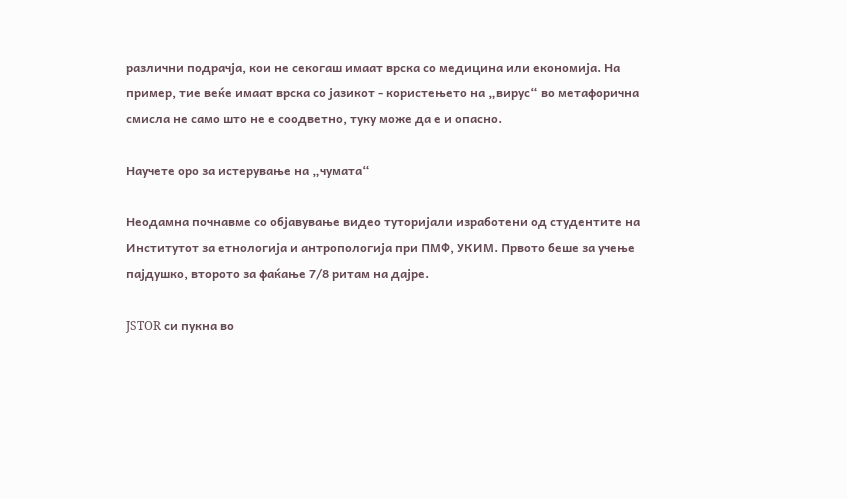различни подрачја, кои не секогаш имаат врска со медицина или економија. На пример, тие веќе имаат врска со јазикот - користењето на „вирус“ во метафорична смисла не само што не е соодветно, туку може да е и опасно.

Научете оро за истерување на „чумата“

Неодамна почнавме со објавување видео туторијали изработени од студентите на Институтот за етнологија и антропологија при ПМФ, УКИМ. Првото беше за учење пајдушко, второто за фаќање 7/8 ритам на дајре.

JSTOR си пукна во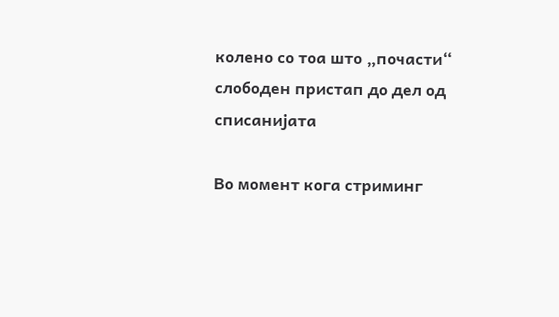колено со тоа што „почасти“ слободен пристап до дел од списанијата

Во момент кога стриминг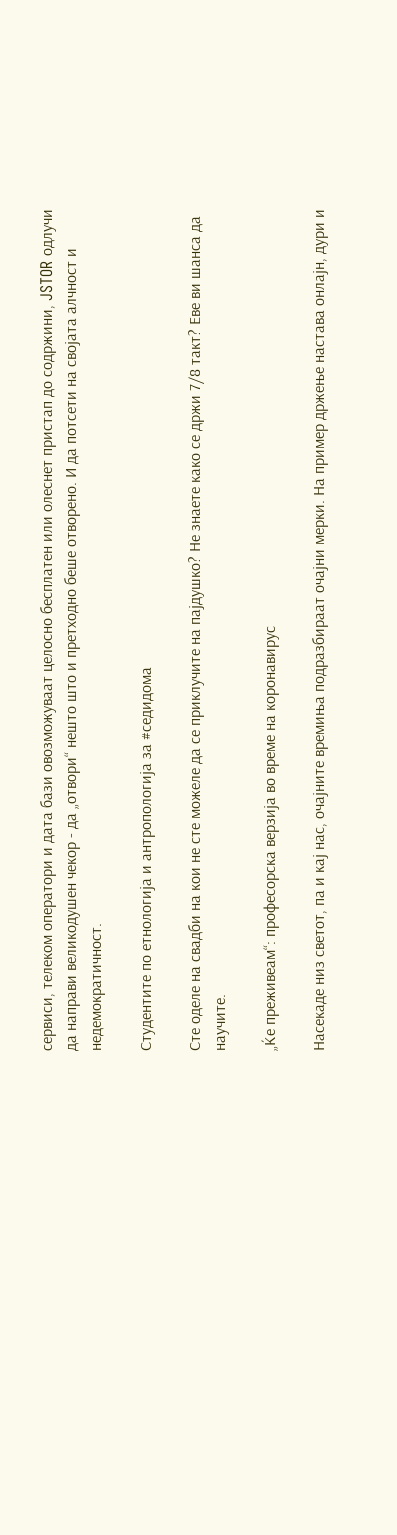сервиси, телеком оператори и дата бази овозможуваат целосно бесплатен или олеснет пристап до содржини, JSTOR одлучи да направи великодушен чекор - да „отвори“ нешто што и претходно беше отворено. И да потсети на својата алчност и недемократичност.

Студентите по етнологија и антропологија за #седидома

Сте оделе на свадби на кои не сте можеле да се приклучите на пајдушко? Не знаете како се држи 7/8 такт? Еве ви шанса да научите.

„Ќе преживеам“: професорска верзија во време на коронавирус

Насекаде низ светот, па и кај нас, очајните времиња подразбираат очајни мерки. На пример држење настава онлајн, дури и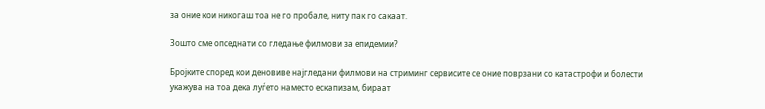за оние кои никогаш тоа не го пробале, ниту пак го сакаат.

Зошто сме опседнати со гледање филмови за епидемии?

Бројките според кои деновиве најгледани филмови на стриминг сервисите се оние поврзани со катастрофи и болести укажува на тоа дека луѓето наместо ескапизам, бираат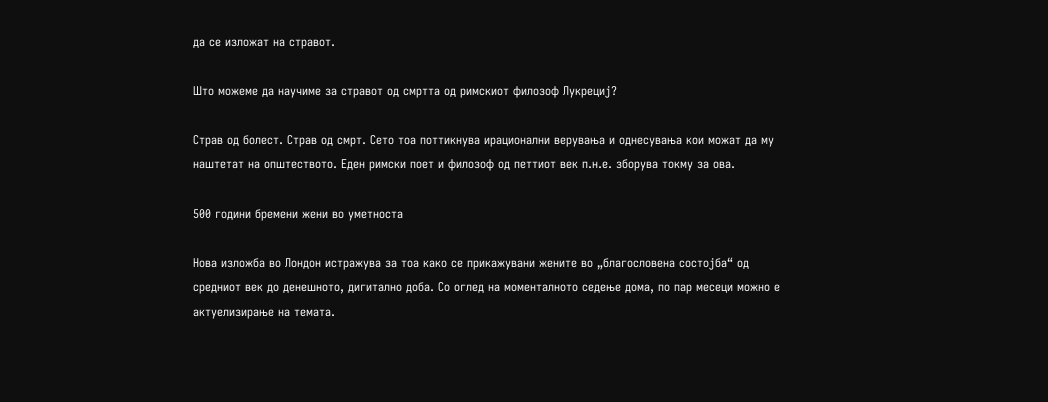да се изложат на стравот.

Што можеме да научиме за стравот од смртта од римскиот филозоф Лукрециј?

Страв од болест. Страв од смрт. Сето тоа поттикнува ирационални верувања и однесувања кои можат да му наштетат на општеството. Еден римски поет и филозоф од петтиот век п.н.е. зборува токму за ова.

500 години бремени жени во уметноста

Нова изложба во Лондон истражува за тоа како се прикажувани жените во „благословена состојба“ од средниот век до денешното, дигитално доба. Со оглед на моменталното седење дома, по пар месеци можно е актуелизирање на темата.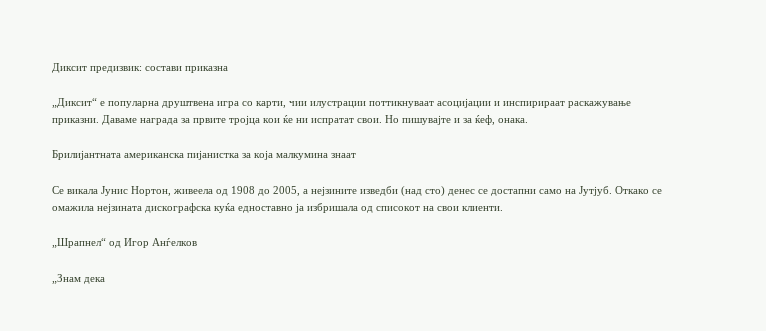Диксит предизвик: состави приказнa

„Диксит“ е популарна друштвена игра со карти, чии илустрации поттикнуваат асоцијации и инспирираат раскажување приказни. Даваме награда за првите тројца кои ќе ни испратат свои. Но пишувајте и за ќеф, онака.

Брилијантната американска пијанистка за која малкумина знаат

Се викала Јунис Нортон, живеела од 1908 до 2005, а нејзините изведби (над сто) денес се достапни само на Јутјуб. Откако се омажила нејзината дискографска куќа едноставно ја избришала од списокот на свои клиенти.

„Шрапнел“ од Игор Анѓелков

„Знам дека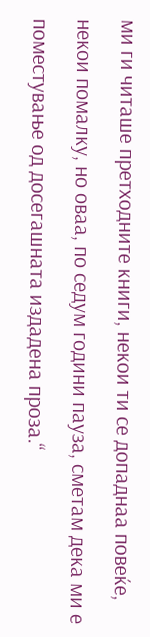ми ги читаше претходните книги, некои ти се допаднаа повеќе, некои помалку, но оваа, по седум години пауза, сметам дека ми е поместување од досегашната издадена проза.“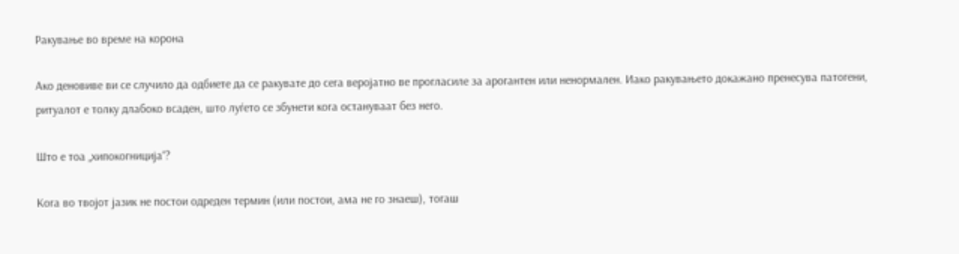Ракување во време на корона

Aко деновиве ви се случило да одбиете да се ракувате до сега веројатно ве прогласиле за арогантен или ненормален. Иако ракувањето докажано пренесува патогени, ритуалот е толку длабоко всаден, што луѓето се збунети кога остануваат без него.

Што е тоа „хипокогниција“?

Кога во твојот јазик не постои одреден термин (или постои, ама не го знаеш), тогаш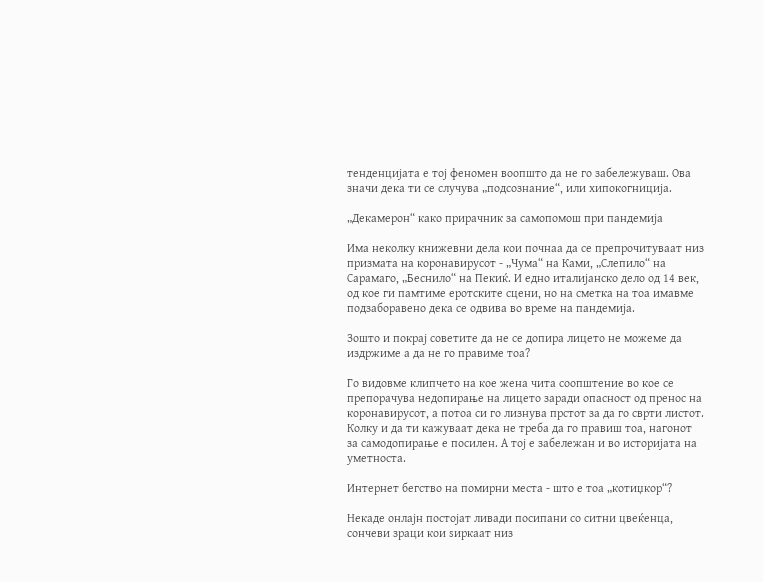тенденцијата е тој феномен воопшто да не го забележуваш. Ова значи дека ти се случува „подсознание“, или хипокогниција.

„Декамерон“ како прирачник за самопомош при пандемија

Има неколку книжевни дела кои почнаа да се препрочитуваат низ призмата на коронавирусот - „Чума“ на Ками, „Слепило“ на Сарамаго, „Беснило“ на Пекиќ. И едно италијанско дело од 14 век, од кое ги памтиме еротските сцени, но на сметка на тоа имавме подзаборавено дека се одвива во време на пандемија.

Зошто и покрај советите да не се допира лицето не можеме да издржиме а да не го правиме тоа?

Го видовме клипчето на кое жена чита соопштение во кое се препорачува недопирање на лицето заради опасност од пренос на коронавирусот, а потоа си го лизнува прстот за да го сврти листот. Колку и да ти кажуваат дека не треба да го правиш тоа, нагонот за самодопирање е посилен. А тој е забележан и во историјата на уметноста.

Интернет бегство на помирни места - што е тоа „котиџкор“?

Некаде онлајн постојат ливади посипани со ситни цвеќенца, сончеви зраци кои ѕиркаат низ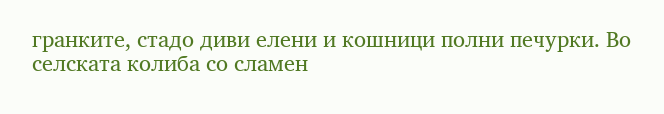гранките, стадо диви елени и кошници полни печурки. Во селската колиба со сламен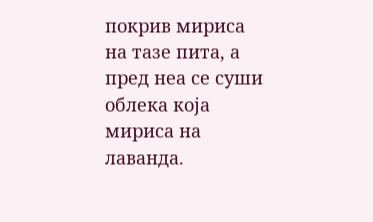покрив мириса на тазе пита, а пред неа се суши облека која мириса на лаванда.